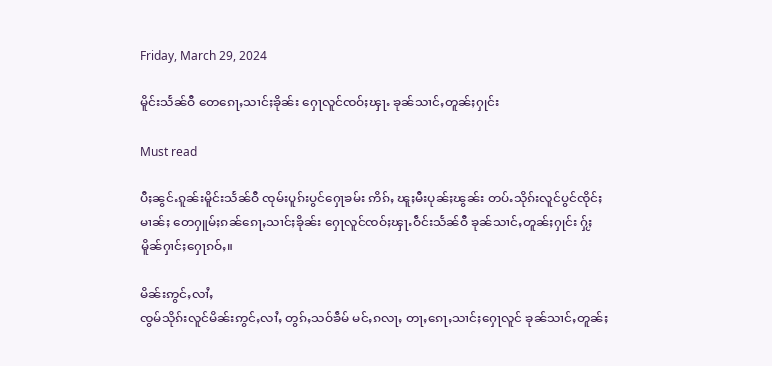Friday, March 29, 2024

မိူင်းသႅၼ်ဝီ တေၵေႃႇသၢင်ႈၶိုၼ်း ႁေႃလူင်ၸဝ်ႈၾႃႉ ၶုၼ်သၢင်ႇတူၼ်ႈႁုင်း

Must read

ပီႈၼွင်ႉၵူၼ်းမိူင်းသႅၼ်ဝီ ၸုမ်းပူၵ်းပွင်ႁေႃၶမ်း ဢိၵ်ႇ ၽူႈမီးပုၼ်ႈၽွၼ်း တပ်ႉသိုၵ်းလူင်ပွင်ၸိုင်ႈမၢၼ်ႈ တေႁူမ်ႈၵၼ်ၵေႃႇသၢင်ႈၶိုၼ်း ႁေႃလူင်ၸဝ်ႈၾႃႉဝဵင်းသႅၼ်ဝီ ၶုၼ်သၢင်ႇတူၼ်ႈႁုင်း ႁႂ်ႈမိူၼ်ႁၢင်ႈႁေႃၵဝ်ႇ။

မိၼ်းဢွင်ႇလၢႆႇ
ၸွမ်သိုၵ်းလူင်မိၼ်းဢွင်ႇလၢႆႇ တွၵ်ႇသဝ်ၶဵမ် မင်ႇၵလႃႇ တႃႇၵေႃႇသၢင်ႈႁေႃလူင် ၶုၼ်သၢင်ႇတူၼ်ႈ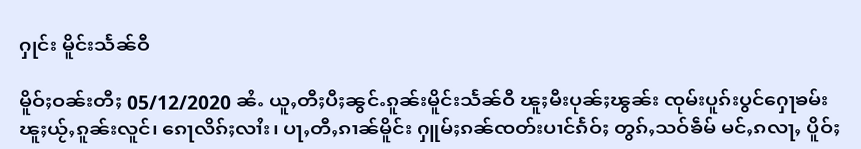ႁုင်း မိူင်းသႅၼ်ဝီ

မိူဝ်ႈဝၼ်းတီႈ 05/12/2020 ၼႆႉ ယူႇတီႈပီႈၼွင်ႉၵူၼ်းမိူင်းသႅၼ်ဝီ ၽူႈမီးပုၼ်ႈၽွၼ်း ၸုမ်းပူၵ်းပွင်ႁေႃၶမ်း ၽူႈယႂ်ႇၵူၼ်းလူင်၊ ၵေႃလိၵ်ႈလၢႆး၊ ပႃႇတီႇၵၢၼ်မိူင်း ႁူမ်ႈၵၼ်ၸတ်းပၢင်ၵႅဝ်ႈ တွၵ်ႇသဝ်ၶဵမ် မင်ႇၵလႃႇ ပိူဝ်ႈ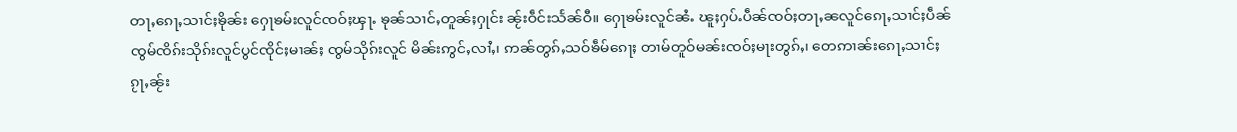တႃႇၵေႃႇသၢင်ႈၶိုၼ်း ႁေႃၶမ်းလူင်ၸဝ်ႈၾႃႉ ၶုၼ်သၢင်ႇတူၼ်ႈႁုင်း ၼႂ်းဝဵင်းသႅၼ်ဝီ။ ႁေႃၶမ်းလူင်ၼႆႉ ၽူႈႁပ်ႉပဵၼ်ၸဝ်ႈတႃႇၼလူင်ၵေႃႇသၢင်ႈပဵၼ် ၸွမ်ၸိၵ်းသိုၵ်းလူင်ပွင်ၸိုင်ႈမၢၼ်ႈ ၸွမ်သိုၵ်းလူင် မိၼ်းဢွင်ႇလၢႆႇ၊ ဢၼ်တွၵ်ႇသဝ်ၶဵမ်ၵေႃႈ တၢမ်တူဝ်မၼ်းၸဝ်ႈမႃးတွၵ်ႇ၊ တေဢၢၼ်းၵေႃႇသၢင်ႈၵႂႃႇၼႂ်း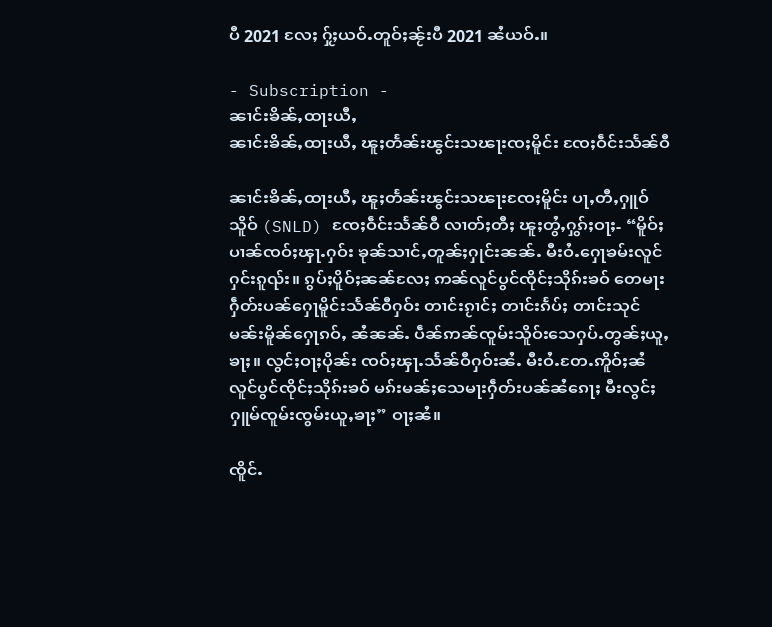ပီ 2021 လႄႈ ႁႂ်ႈယဝ်ႉတူဝ်ႈၼႂ်းပီ 2021 ၼႆယဝ်ႉ။

- Subscription -
ၼၢင်းၶိၼ်ႇထႃးယီႇ
ၼၢင်းၶိၼ်ႇထႃးယီႇ ၽူႈတႅၼ်းၽွင်းသၽႃးၸႈမိူင်း ၸႄႈဝဵင်းသႅၼ်ဝီ

ၼၢင်းၶိၼ်ႇထႃးယီႇ ၽူႈတႅၼ်းၽွင်းသၽႃးၸႄႈမိူင်း ပႃႇတီႇႁူဝ်သိူဝ် (SNLD) ၸႄႈဝဵင်းသႅၼ်ဝီ လၢတ်ႈတီႈ ၽူႈတွႆႇႁွၵ်ႈဝႃႈ- “မိူဝ်ႈပၢၼ်ၸဝ်ႈၾႃႉႁဝ်း ၶုၼ်သၢင်ႇတူၼ်ႈႁုင်းၼၼ်ႉ မီးဝႆႉႁေႃၶမ်းလူင်ႁင်းၵူၺ်း။ ၵွပ်ႈပိူဝ်ႈၼၼ်လႄႈ ဢၼ်လူင်ပွင်ၸိုင်ႈသိုၵ်းၶဝ် တေမႃးႁဵတ်းပၼ်ႁေႃမိူင်းသႅၼ်ဝီႁဝ်း တၢင်းၵႂၢင်ႈ တၢင်းၵႅပ်ႈ တၢင်းသုင်မၼ်းမိူၼ်ႁေႃၵဝ်ႇ ၼႆၼၼ်ႉ ပဵၼ်ဢၼ်ၸူမ်းသိူဝ်းသေႁပ်ႉတွၼ်ႈယူႇၶႃႈ။ လွင်ႈဝႃႈပိုၼ်း ၸဝ်ႈၾႃႉသႅၼ်ဝီႁဝ်းၼႆႉ မီးဝႆႉတႄႉဢိူဝ်ႈၼႆ လူင်ပွင်ၸိုင်ႈသိုၵ်းၶဝ် မၵ်းမၼ်ႈသေမႃးႁဵတ်းပၼ်ၼႆၵေႃႈ မီးလွင်ႈႁူမ်ၸူမ်းၸွမ်းယူႇၶႃႈ” ဝႃႈၼႆ။

ၸိူင်ႉ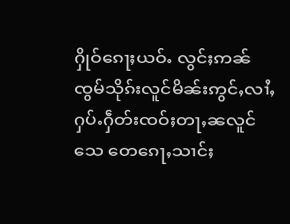ႁိုဝ်ၵေႃႈယဝ်ႉ လွင်ႈဢၼ်ၸွမ်သိုၵ်းလူင်မိၼ်းဢွင်ႇလၢႆႇ ႁပ်ႉႁဵတ်းၸဝ်ႈတႃႇၼလူင်သေ တေၵေႃႇသၢင်ႈ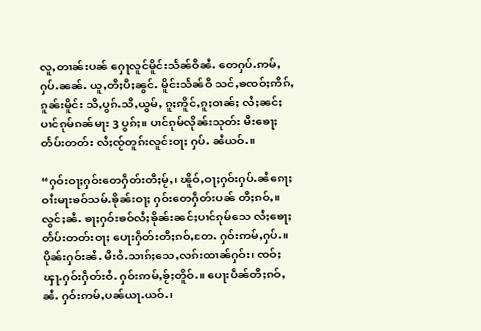လူႇတၢၼ်းပၼ် ႁေႃလူင်မိူင်းသႅၼ်ဝီၼႆႉ တေႁပ်ႉဢမ်ႇႁပ်ႉၼၼ်ႉ ယူႇတီႈပီႈၼွင်ႉ မိူင်းသႅၼ်ဝီ သင်ႇၶၸဝ်ႈဢိၵ်ႇၵူၼ်းမိူင်း သီႇပွၵ်ႉသီႇယွမ်ႇ ၵူႈဢိူင်ႇၵူႈဝၢၼ်ႈ လႆႈၼင်ႈပၢင်ၵုမ်ၵၼ်မႃး 3 ပွၵ်ႈ။ ပၢင်ၵုမ်လိုၼ်းသုတ်း မီးၶေႃႈတႅပ်းတတ်း လႆႈၸႂ်တူၵ်းလူင်းဝႃႈ ႁပ်ႉ ၼႆယဝ်ႉ။

“ႁဝ်းဝႃႈႁဝ်းတေႁဵတ်းတီႈမႂ်ႇ၊ ၽိူဝ်ႇဝႃႈႁဝ်းႁပ်ႉၼႆၵေႃႈ ဝၢႆးမႃးၶဝ်သမ်ႉၶိုၼ်းဝႃႈ ႁဝ်းတေႁဵတ်းပၼ် တီႈၵဝ်ႇ။ လွင်ႈၼႆႉ ၶႃႈႁဝ်းၶဝ်လႆႈၶိုၼ်းၼင်ႈပၢင်ၵုမ်သေ လႆႈၶေႃႈတႅပ်းတတ်းဝႃႈ ပေႃးႁဵတ်းတီႈၵဝ်ႇတႄႉ ႁဝ်းဢမ်ႇႁပ်ႉ။ ပိုၼ်းႁဝ်းၼႆႉ မီးဝႆႉသၢၵ်ႈသေႇလၵ်းထၢၼ်ႁဝ်း၊ ၸဝ်ႈၾႃႉႁဝ်းႁဵတ်းဝႆႉ ႁဝ်းဢမ်ႇၶႂ်ႈတိူဝ်ႉ။ ပေႃးပဵၼ်တီႈၵဝ်ႇၼႆႉ ႁဝ်းဢမ်ႇပၼ်ယႃႉယဝ်ႉ၊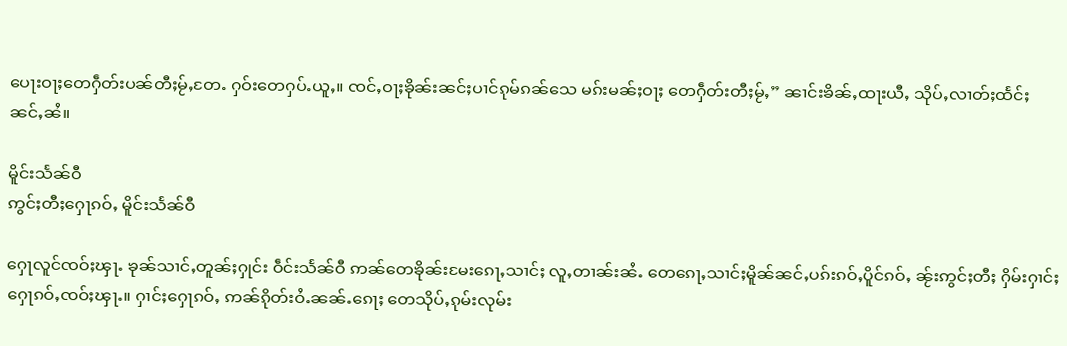ပေႃးဝႃႈတေႁဵတ်းပၼ်တီႈမႂ်ႇတႄႉ ႁဝ်းတေႁပ်ႉယူႇ။ ၸင်ႇဝႃႈၶိုၼ်းၼင်ႈပၢင်ၵုမ်ၵၼ်သေ မၵ်းမၼ်ႈဝႃႈ တေႁဵတ်းတီႈမႂ်ႇ” ၼၢင်းၶိၼ်ႇထႃးယီႇ သိုပ်ႇလၢတ်ႈထႅင်ႈၼင်ႇၼႆ။

မိူင်းသႅၼ်ဝီ
ဢွင်ႈတီႈႁေႃၵဝ်ႇ မိူင်းသႅၼ်ဝီ

ႁေႃလူင်ၸဝ်ႈၾႃႉ ၶုၼ်သၢင်ႇတူၼ်ႈႁုင်း ဝဵင်းသႅၼ်ဝီ ဢၼ်တေၶိုၼ်းမႄးၵေႃႇသၢင်ႈ လူႇတၢၼ်းၼႆႉ တေၵေႃႇသၢင်ႈမိူၼ်ၼင်ႇပၵ်းၵဝ်ႇပိူင်ၵဝ်ႇ ၼႂ်းဢွင်ႈတီႈ ႁိမ်းႁၢင်ႈႁေႃၵဝ်ႇၸဝ်ႈၾႃႉ။ ႁၢင်ႈႁေႃၵဝ်ႇ ဢၼ်ၵိုတ်းဝႆႉၼၼ်ႉၵေႃႈ တေသိုပ်ႇၵုမ်းလုမ်း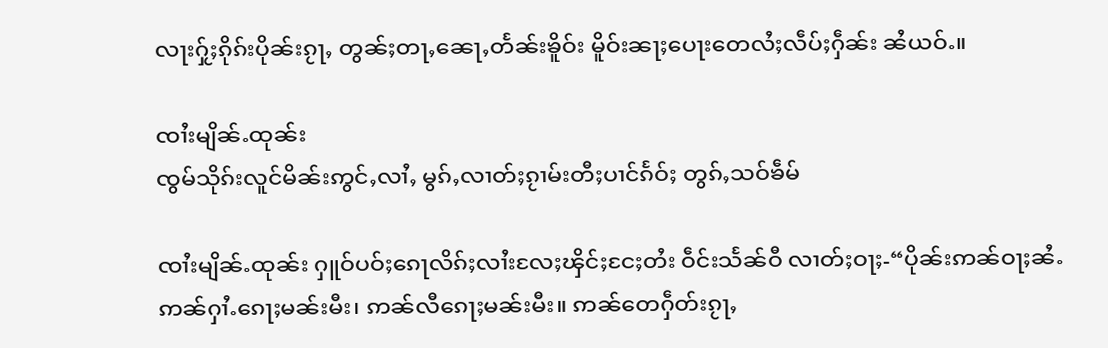လႃးႁႂ်ႈၵိုၵ်းပိုၼ်းၵႂႃႇ တွၼ်ႈတႃႇၼေႃႇတႅၼ်းၶိူဝ်း မိူဝ်းၼႃႈပေႃးတေလႆႈလဵပ်ႈႁဵၼ်း ၼႆယဝ်ႉ။

ၸၢႆးမျိၼ်ႉထုၼ်း
ၸွမ်သိုၵ်းလူင်မိၼ်းဢွင်ႇလၢႆႇ မွၵ်ႇလၢတ်ႈၵႂၢမ်းတီႈပၢင်ၵႅဝ်ႈ တွၵ်ႇသဝ်ၶဵမ်

ၸၢႆးမျိၼ်ႉထုၼ်း ႁူဝ်ပဝ်ႈၵေႃလိၵ်ႈလၢႆးလႄႈၾိင်ႈငႄႈတႆး ဝဵင်းသႅၼ်ဝီ လၢတ်ႈဝႃႈ-“ပိုၼ်းဢၼ်ဝႃႈၼႆႉ ဢၼ်ႁၢႆႉၵေႃႈမၼ်းမီး၊ ဢၼ်လီၵေႃႈမၼ်းမီး။ ဢၼ်တေႁဵတ်းၵႂႃႇ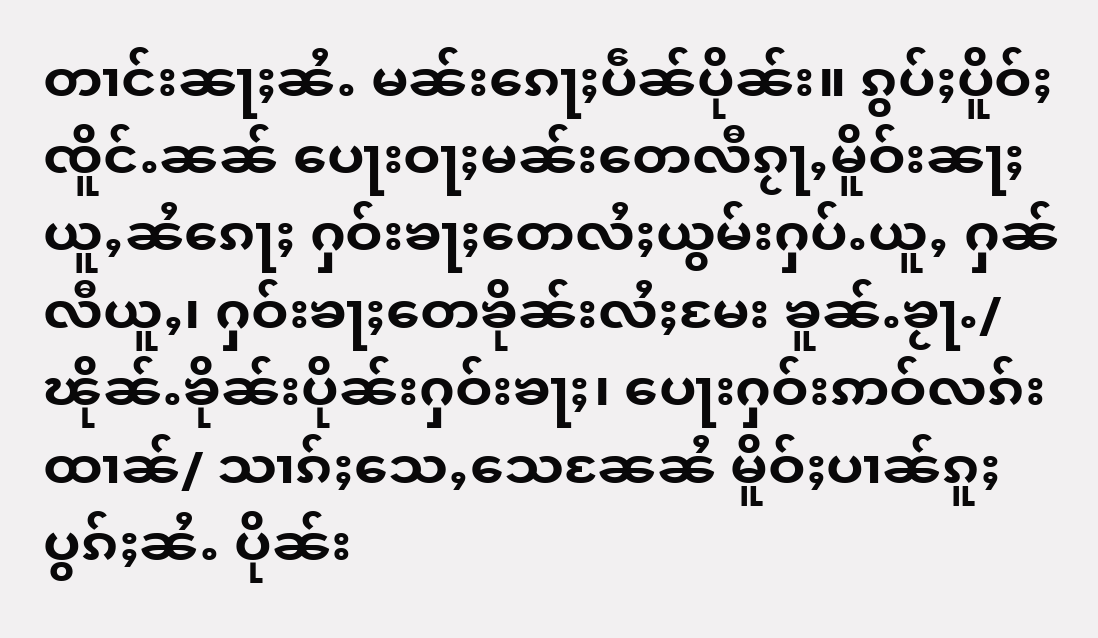တၢင်းၼႃႈၼႆႉ မၼ်းၵေႃႈပဵၼ်ပိုၼ်း။ ၵွပ်ႈပိူဝ်ႈၸိူင်ႉၼၼ် ပေႃးဝႃႈမၼ်းတေလီၵႂႃႇမိူဝ်းၼႃႈယူႇၼႆၵေႃႈ ႁဝ်းၶႃႈတေလႆႈယွမ်းႁပ်ႉယူႇ ႁၼ်လီယူႇ၊ ႁဝ်းၶႃႈတေၶိုၼ်းလႆႈမႄး ၶူၼ်ႉၶႂႃႉ/ၽိုၼ်ႉၶိုၼ်းပိုၼ်းႁဝ်းၶႃႈ၊ ပေႃးႁဝ်းဢဝ်လၵ်းထၢၼ်/ သၢၵ်ႈသေႇသေၼႄၼႆ မိူဝ်ႈပၢၼ်ၵူႈပွၵ်ႈၼႆႉ ပိုၼ်း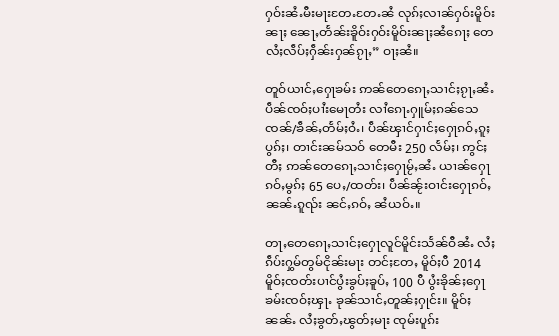ႁဝ်းၼႆႉမီးမႃးတႄႉတႄႉၼႆ လုၵ်ႈလၢၼ်ႁဝ်းမိူဝ်းၼႃႈ ၼေႃႇတႅၼ်းၶိူဝ်းႁဝ်းမိူဝ်းၼႃႈၼႆၵေႃႈ တေလႆႈလဵပ်ႈႁဵၼ်းႁၼ်ၵႂႃႇ” ဝႃႈၼႆ။

တူဝ်ယၢင်ႇႁေႃၶမ်း ဢၼ်တေၵေႃႇသၢင်ႈၵႂႃႇၼႆႉ  ပဵၼ်ၸဝ်ႈပၢႆးမေႃတႆး လၢႆၵေႃႉႁူမ်ႈၵၼ်သေ ၸၼ်/ၶဵၼ်ႇတႅမ်ႈဝႆႉ၊ ပဵၼ်ၾၢင်ႁၢင်ႈႁေႃၵဝ်ႇၵူႈပွၵ်ႈ၊ တၢင်းၼမ်သဝ် တေမီး 250 လႅမ်ႈ၊ ဢွင်ႈတီႈ ဢၼ်တေၵေႃႇသၢင်ႈႁေႃမႂ်ႇၼႆႉ ယၢၼ်ႁေႃၵဝ်ႇမွၵ်ႈ 65 ပေႇ/ထတ်း၊ ပဵၼ်ၼႂ်းဝၢင်းႁေႃၵဝ်ႇၼၼ်ႉၵူၺ်း ၼင်ႇၵဝ်ႇ ၼႆယဝ်ႉ။

တႃႇတေၵေႃႇသၢင်ႈႁေႃလူင်မိူင်းသႅၼ်ဝီၼႆႉ လႆႈၵဵပ်းႁွမ်တွမ်ငိုၼ်းမႃး တင်ႈတႄႇ မိူဝ်ႈပီ 2014 မိူဝ်ႈၸတ်းပၢင်ပွႆးၶွပ်ႈၶူပ်ႇ 100 ပီ ပွႆးၶိုၼ်ႈႁေႃၶမ်းၸဝ်ႈၾႃႉ ၶုၼ်သၢင်ႇတူၼ်ႈႁုင်း။ မိူဝ်ႈၼၼ်ႉ လႆႈၶွတ်ႇၽွတ်ႈမႃး ၸုမ်းပူၵ်း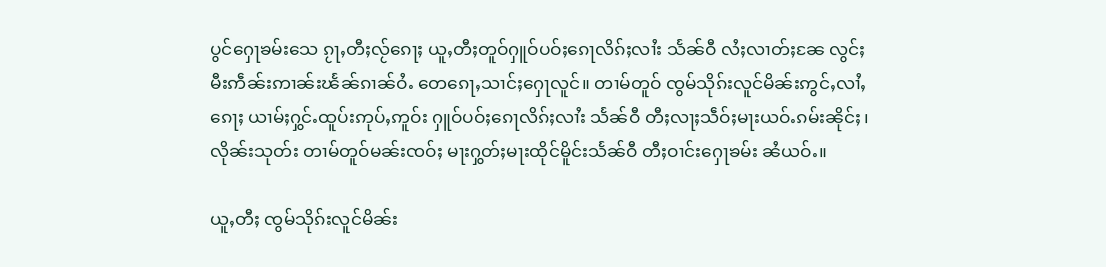ပွင်ႁေႃၶမ်းသေ ၵႂႃႇတီႈလႂ်ၵေႃႈ ယူႇတီႈတူဝ်ႁူဝ်ပဝ်ႈၵေႃလိၵ်ႈလၢႆး သႅၼ်ဝီ လႆႈလၢတ်ႈၼႄ လွင်ႈမီးဢဵၼ်းဢၢၼ်းၽႅၼ်ၵၢၼ်ဝႆႉ တေၵေႃႇသၢင်ႈႁေႃလူင်။ တၢမ်တူဝ် ၸွမ်သိုၵ်းလူင်မိၼ်းဢွင်ႇလၢႆႇၵေႃႈ ယၢမ်ႈႁွင်ႉထူပ်းဢုပ်ႇဢူဝ်း ႁူဝ်ပဝ်ႈၵေႃလိၵ်ႈလၢႆး သႅၼ်ဝီ တီႈလႃႈသဵဝ်ႈမႃးယဝ်ႉၵမ်းၼိုင်ႈ၊ လိုၼ်းသုတ်း တၢမ်တူဝ်မၼ်းၸဝ်ႈ မႃးႁွတ်ႈမႃးထိုင်မိူင်းသႅၼ်ဝီ တီႈဝၢင်းႁေႃၶမ်း ၼႆယဝ်ႉ။

ယူႇတီႈ ၸွမ်သိုၵ်းလူင်မိၼ်း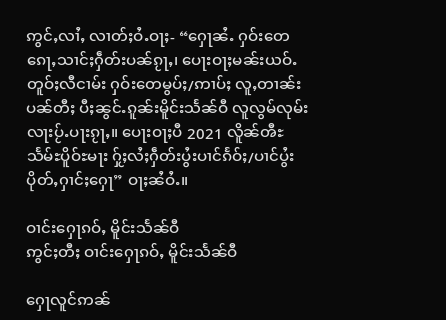ဢွင်ႇလၢႆႇ လၢတ်ႈဝႆႉဝႃႈ- “ႁေႃၼႆႉ ႁဝ်းတေၵေႃႇသၢင်ႈႁဵတ်းပၼ်ၵႂႃႇ၊ ပေႃးဝႃႈမၼ်းယဝ်ႉတူဝ်ႈလီငၢမ်း ႁဝ်းတေမွပ်ႈ/ဢၢပ်ႈ လူႇတၢၼ်းပၼ်တီႈ ပီႈၼွင်ႉၵူၼ်းမိူင်းသႅၼ်ဝီ လူလွမ်လုမ်းလႃးပႂ်ႉပႃးၵႂႃႇ။ ပေႃးဝႃႈပီ 2021 လိူၼ်ၻီႊသႅမ်ႊပိူဝ်ႊမႃး ႁႂ်ႈလႆႈႁဵတ်းပွႆးပၢင်ၵႅဝ်ႈ/ပၢင်ပွႆး ပိုတ်ႇႁၢင်ႈႁေႃ” ဝႃႈၼႆဝႆႉ။

ဝၢင်းႁေႃၵဝ်ႇ မိူင်းသႅၼ်ဝီ
ဢွင်ႈတီႈ ဝၢင်းႁေႃၵဝ်ႇ မိူင်းသႅၼ်ဝီ

ႁေႃလူင်ဢၼ်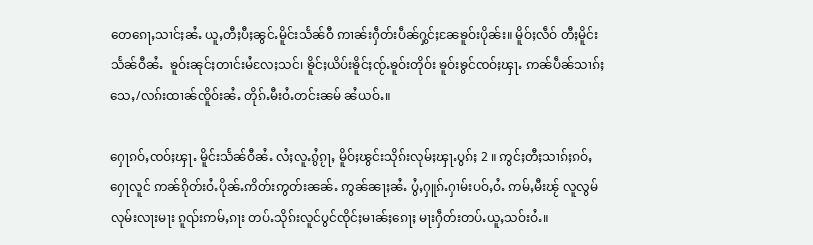တေၵေႃႇသၢင်ႈၼႆႉ ယူႇတီႈပီႈၼွင်ႉမိူင်းသႅၼ်ဝီ ဢၢၼ်းႁဵတ်းပဵၼ်ႁွင်ႈၼႄၶူဝ်းပိုၼ်း။ မိူဝ်ႈလဵဝ် တီႈမိူင်းသႅၼ်ဝီၼႆႉ  ၶူဝ်းၼုင်ႈတၢင်းမႆလႄႈသင်၊ ၶိူင်ႈယိပ်းၶိူင်ႈၸႂ်ႉၶူဝ်းတိုဝ်း ၶူဝ်းၶွင်ၸဝ်ႈၾႃႉ ဢၼ်ပဵၼ်သၢၵ်ႈသေႇ/လၵ်းထၢၼ်ၸိူဝ်းၼႆႉ တိုၵ်ႉမီးဝႆႉတင်းၼမ် ၼႆယဝ်ႉ။

ႁေႃၵဝ်ႇၸဝ်ႈၾႃႉ မိူင်းသႅၼ်ဝီၼႆႉ လႆႈလူႉၵွႆၵႂႃႇ မိူဝ်ႈၽွင်းသိုၵ်းလုမ်ႈၾႃႉပွၵ်ႈ 2 ။ ဢွင်ႈတီႈသၢၵ်ႈၵဝ်ႇ ႁေႃလူင် ဢၼ်ၵိုတ်းဝႆႉပိုၼ်ႉဢိတ်းဢွတ်းၼၼ်ႉ ဢွၼ်ၼႃႈၼႆႉ ပွႆႇႁူၵ်ႉႁၢမ်းပဝ်ႇဝႆႉ ဢမ်ႇမီးၽႂ် လူလွမ်လုမ်းလႃးမႃး ၵူၺ်းဢမ်ႇၵႃး တပ်ႉသိုၵ်းလူင်ပွင်ၸိုင်ႈမၢၼ်ႈၵေႃႈ မႃးႁဵတ်းတပ်ႉယူႇသဝ်းဝႆႉ။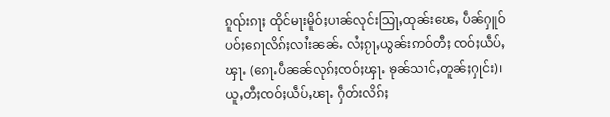ၵူၺ်းၵႃႈ ထိုင်မႃးမိူဝ်ႈပၢၼ်လုင်းသြႃႇထုၼ်းၽေႇ ပဵၼ်ႁူဝ်ပဝ်ႈၵေႃလိၵ်ႈလၢႆးၼၼ်ႉ လႆႈၵႂႃႇယွၼ်းဢဝ်တီႈ ၸဝ်ႈယဵပ်ႇၾႃႉ (ၵေႃႉပဵၼၼ်လုၵ်ႈၸဝ်ႈၾႃႉ ၶုၼ်သၢင်ႇတူၼ်ႈႁုင်း)၊ ယူႇတီႈၸဝ်ႈယဵပ်ႇၽႃႉ ႁဵတ်းလိၵ်ႈ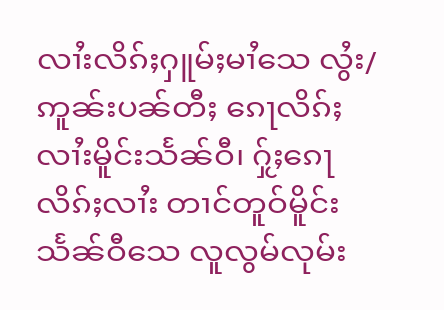လၢႆးလိၵ်ႈႁူမ်ႈမၢႆသေ လွႆး/ဢူၼ်းပၼ်တီႈ ၵေႃလိၵ်ႈလၢႆးမိူင်းသႅၼ်ဝီ၊ ႁႂ်ႈၵေႃလိၵ်ႈလၢႆး တၢင်တူဝ်မိူင်းသႅၼ်ဝီသေ လူလွမ်လုမ်း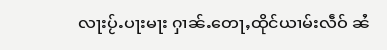လႃးပႂ်ႉပႃးမႃး ႁၢၼ်ႉတေႃႇထိုင်ယၢမ်းလဵဝ် ၼႆ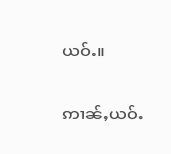ယဝ်ႉ။

ဢၢၼ်ႇယဝ်ႉ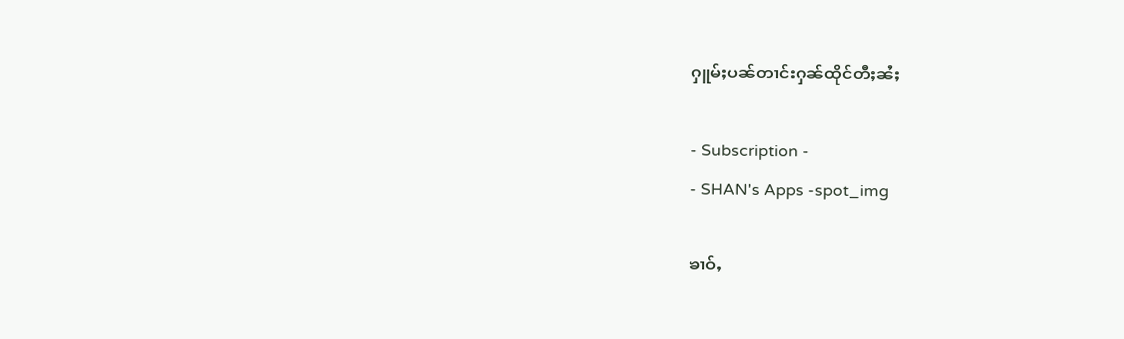ႁူမ်ႈပၼ်တၢင်းႁၼ်ထိုင်တီႈၼႆႈ

- Subscription -
- SHAN's Apps -spot_img

ၶၢဝ်ႇ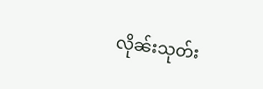လိုၼ်းသုတ်း